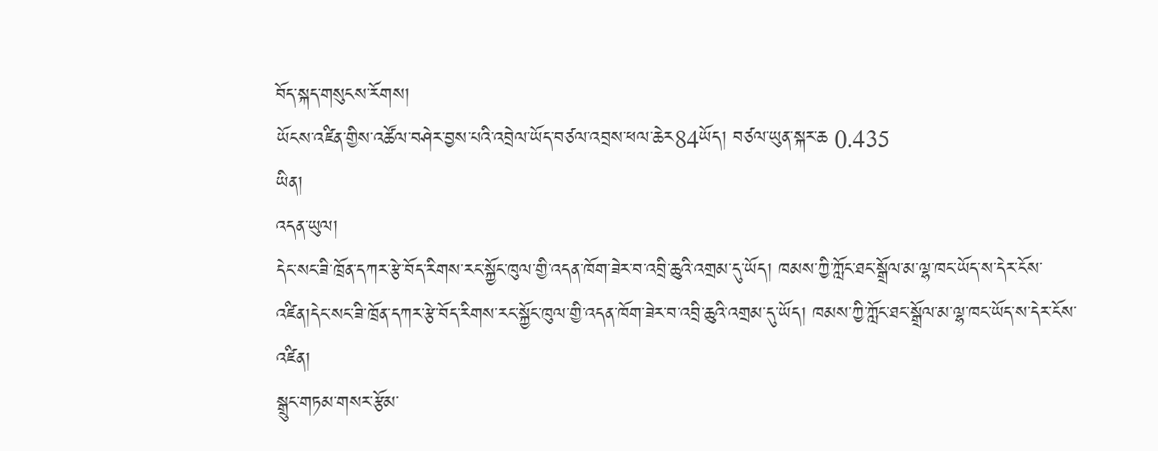བོད་སྐད་གསུངས་རོགས།
ཡོངས་འཛིན་གྱིས་འཚོལ་བཤེར་བྱས་པའི་འབྲེལ་ཡོད་བཙལ་འབྲས་ཕལ་ཆེར84ཡོད། བཙལ་ཡུན་སྐར་ཆ 0.435
ཡིན།
འདན་ཡུལ།
དེང་སང་ཟི་ཁྲོན་དཀར་རྩེ་བོད་རིགས་རང་སྐྱོང་ཁུལ་གྱི་འདན་ཁོག་ཟེར་བ་འབྲི་ཆུའི་འགྲམ་དུ་ཡོད། ཁམས་ཀྱི་ཀློང་ཐང་སྒྲོལ་མ་ལྷ་ཁང་ཡོད་ས་དེར་ངོས་འཛིན།དེང་སང་ཟི་ཁྲོན་དཀར་རྩེ་བོད་རིགས་རང་སྐྱོང་ཁུལ་གྱི་འདན་ཁོག་ཟེར་བ་འབྲི་ཆུའི་འགྲམ་དུ་ཡོད། ཁམས་ཀྱི་ཀློང་ཐང་སྒྲོལ་མ་ལྷ་ཁང་ཡོད་ས་དེར་ངོས་འཛིན།
སྒྲུང་གཏམ་གསར་རྩོམ་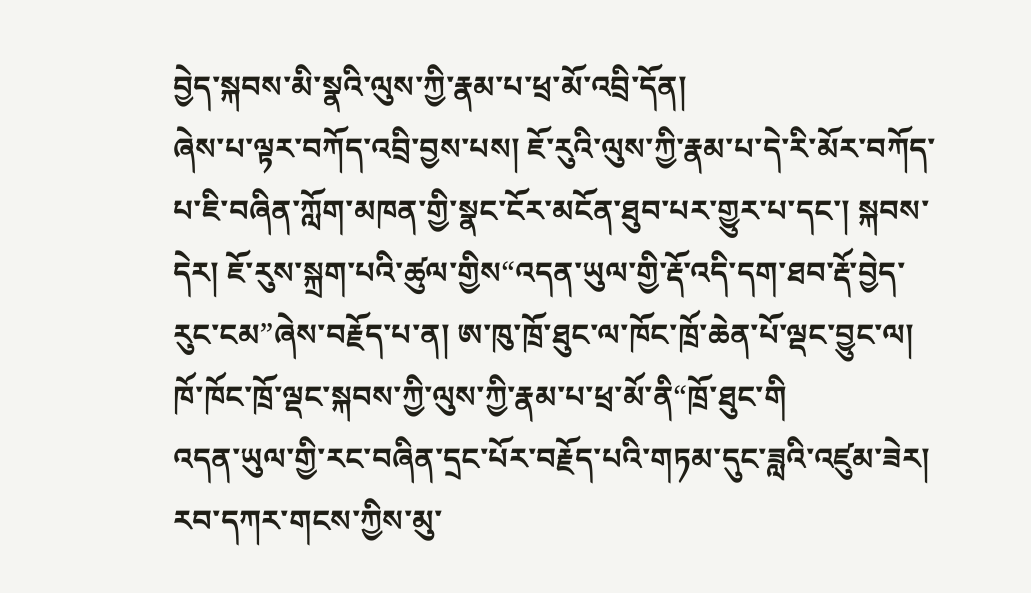བྱེད་སྐབས་མི་སྣའི་ལུས་ཀྱི་རྣམ་པ་ཕྲ་མོ་འབྲི་དོན།
ཞེས་པ་ལྟར་བཀོད་འབྲི་བྱས་པས། ཇོ་རུའི་ལུས་ཀྱི་རྣམ་པ་དེ་རི་མོར་བཀོད་པ་ཇི་བཞིན་ཀློག་མཁན་གྱི་སྣང་ངོར་མངོན་ཐུབ་པར་གྱུར་པ་དང་། སྐབས་དེར། ཇོ་རུས་སྐྲག་པའི་ཚུལ་གྱིས“འདན་ཡུལ་གྱི་རྡོ་འདི་དག་ཐབ་རྡོ་བྱེད་རུང་ངམ”ཞེས་བརྗོད་པ་ན། ཨ་ཁུ་ཁྲོ་ཐུང་ལ་ཁོང་ཁྲོ་ཆེན་པོ་ལྡང་བྱུང་ལ། ཁོ་ཁོང་ཁྲོ་ལྡང་སྐབས་ཀྱི་ལུས་ཀྱི་རྣམ་པ་ཕྲ་མོ་ནི“ཁྲོ་ཐུང་གི
འདན་ཡུལ་གྱི་རང་བཞིན་དྲང་པོར་བརྗོད་པའི་གཏམ་དུང་ཟླའི་འཛུམ་ཟེར།
རབ་དཀར་གངས་ཀྱིས་མུ་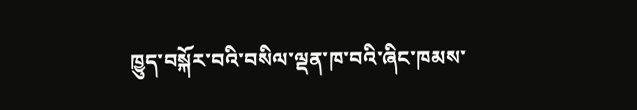ཁྱུད་བསྐོར་བའི་བསིལ་ལྡན་ཁ་བའི་ཞིང་ཁམས་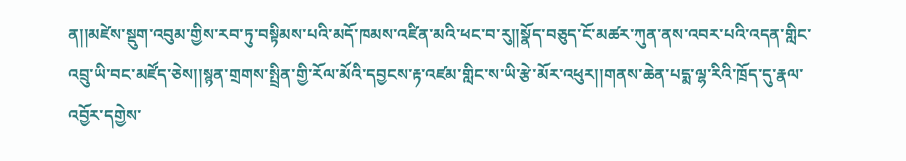ན།།མཛེས་སྡུག་འབུམ་གྱིས་རབ་ཏུ་བསྟིམས་པའི་མདོ་ཁམས་འཛིན་མའི་ཕང་བ་རུ།།སྣོད་བཅུད་ངོ་མཚར་ཀུན་ནས་འབར་པའི་འདན་གླིང་འབྲུ་ཡི་བང་མཛོད་ཅེས།།སྙན་གྲགས་སྤྲིན་གྱི་རོལ་མོའི་དབྱངས་རྟ་འཛམ་གླིང་ས་ཡི་རྩེ་མོར་འཕུར།།གནས་ཆེན་པདྨ་ལྷ་རིའི་ཁྲོད་དུ་རྣལ་འབྱོར་དགྱེས་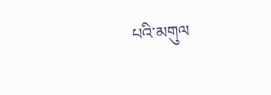པའི་མགུལ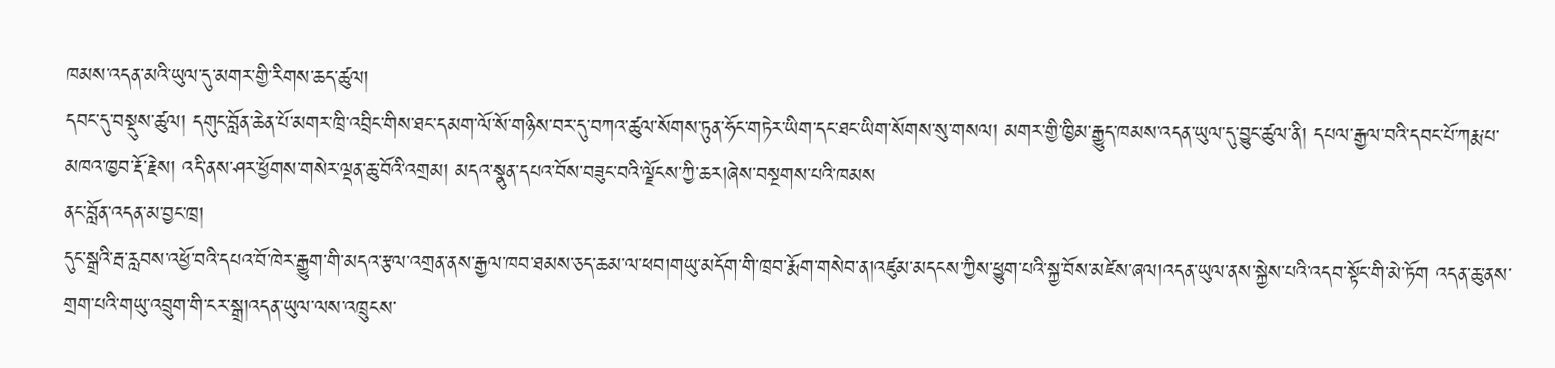ཁམས་འདན་མའི་ཡུལ་དུ་མགར་གྱི་རིགས་ཆད་ཚུལ།
དབང་དུ་བསྡུས་ཚུལ། དགུང་བློན་ཆེན་པོ་མགར་ཁྲི་འབྲིང་གིས་ཐང་དམག་ལོ་སོ་གཉིས་བར་དུ་བཀའ་ཚུལ་སོགས་ཏུན་ཧོང་གཏེར་ཡིག་དང་ཐང་ཡིག་སོགས་སུ་གསལ། མགར་གྱི་ཁྱིམ་རྒྱུད་ཁམས་འདན་ཡུལ་དུ་བྱུང་ཚུལ་ནི། དཔལ་རྒྱལ་བའི་དབང་པོ་ཀརྨ་པ་མཁའ་ཁྱབ་རྡོ་རྗེས། འདི་ནས་ཤར་ཕྱོགས་གསེར་ལྡན་ཆུ་བོའི་འགྲམ། མདའ་སྣུན་དཔའ་བོས་བཟུང་བའི་ལྗོངས་ཀྱི་ཆར།ཞེས་བསྔགས་པའི་ཁམས
ནང་བློན་འདན་མ་བྱང་ཁྲ།
དུང་སྒྲའི་རྦ་རླབས་འཕྱོ་བའི་དཔའ་བོ་ཁེར་རྒྱུག་གི་མདའ་རྩལ་འགྲན་ནས་རྒྱལ་ཁབ་ཐམས་ཅད་ཆམ་ལ་ཕབ།གཡུ་མདོག་གི་ཁྲབ་རྨོག་གསེབ་ན།འཛུམ་མདངས་ཀྱིས་ཕྱུག་པའི་སྐྱ་བོས་མཛེས་ཞལ།འདན་ཡུལ་ནས་སྐྱེས་པའི་འདབ་སྟོང་གི་མེ་ཏོག འདན་ཆུ་ནས་གྲག་པའི་གཡུ་འབྲུག་གི་ངར་སྒྲ།འདན་ཡུལ་ལས་འཁྲུངས་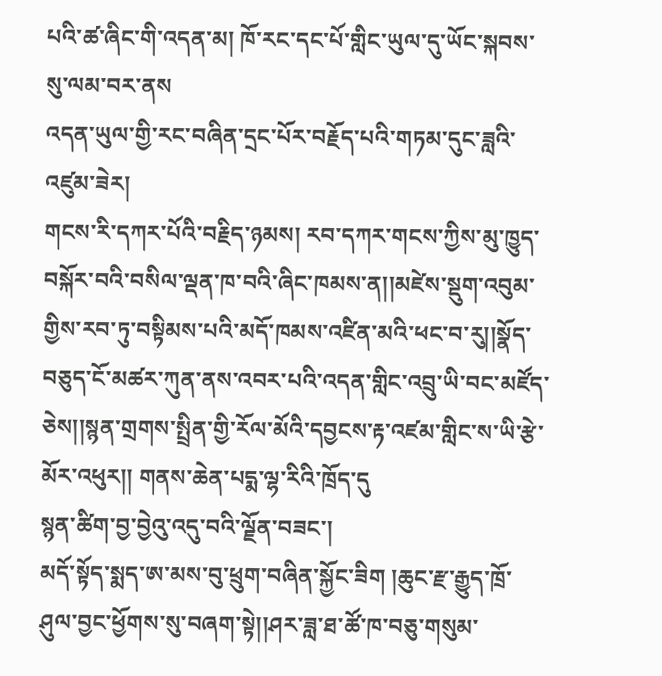པའི་ཚ་ཞིང་གི་འདན་མ། ཁོ་རང་དང་པོ་གླིང་ཡུལ་དུ་ཡོང་སྐབས་སུ་ལམ་བར་ནས
འདན་ཡུལ་གྱི་རང་བཞིན་དྲང་པོར་བརྗོད་པའི་གཏམ་དུང་ཟླའི་འཛུམ་ཟེར།
གངས་རི་དཀར་པོའི་བརྗིད་ཉམས། རབ་དཀར་གངས་ཀྱིས་མུ་ཁྱུད་བསྐོར་བའི་བསིལ་ལྡན་ཁ་བའི་ཞིང་ཁམས་ན།།མཛེས་སྡུག་འབུམ་གྱིས་རབ་ཏུ་བསྟིམས་པའི་མདོ་ཁམས་འཛིན་མའི་ཕང་བ་རུ།།སྣོད་བཅུད་ངོ་མཚར་ཀུན་ནས་འབར་པའི་འདན་གླིང་འབྲུ་ཡི་བང་མཛོད་ཅེས།།སྙན་གྲགས་སྤྲིན་གྱི་རོལ་མོའི་དབྱངས་རྟ་འཛམ་གླིང་ས་ཡི་རྩེ་མོར་འཕུར།། གནས་ཆེན་པདྨ་ལྷ་རིའི་ཁྲོད་དུ
སྙན་ཚིག་བྱ་བྱེའུ་འདུ་བའི་ལྗོན་བཟང་།
མདོ་སྟོད་སྨད་ཨ་མས་བུ་ཕྲུག་བཞིན་སྐྱོང་ཟིག །ཆུང་རྫ་རྒྱུད་ཁྲོ་ཤུལ་བྱང་ཕྱོགས་སུ་བཞག་སྟེ།།ཤར་ཟླ་ཐ་ཚོ་ཁ་བཅུ་གསུམ་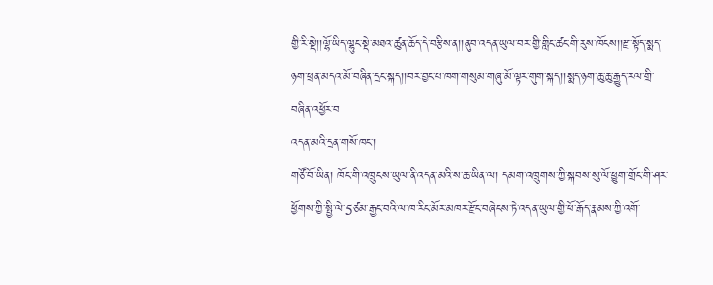གྱི་རི་སྡེ།།ལྷོ་ཡིད་ལྷུང་སྡེ་མཐའ་ཚུན་ཆོད་དེ་བརྩིས་ན།།ནུབ་འདན་ཡུལ་བར་གྱི་གླིང་ཚང་གི་རུས་ཁོངས།།རྫ་སྟོད་སྨད་ཉག་ཕྲན་མདའ་མོ་བཞིན་དྲང་སྐད།།བར་བྱང་པ་ཁག་གསུམ་གཞུ་མོ་ལྟར་གུག་སྐད།།སྨད་ཉག་ཆུ་ཆུ་རྒྱུད་རལ་གྲི་བཞིན་འཕྱོར་བ
འདན་མའི་དྲན་གསོ་ཁང་།
གཙོ་བོ་ཡིན། ཁོང་གི་འཁྲུངས་ཡུལ་ནི་འདན་མའི་ས་ཆ་ཡིན་ལ། དམག་འཁྲུགས་ཀྱི་སྐབས་སུ་ལོ་ཕྱུག་གྲོང་གི་ཤར་ཕྱོགས་ཀྱི་སྤྱི་ལེ་5ཙམ་རྒྱང་བའི་ལ་ཁ་རིང་མོར་མཁར་རྫོང་བཞེངས་ཏེ་འདན་ཡུལ་གྱི་ཕོ་རྒོད་རྣམས་ཀྱི་འགོ་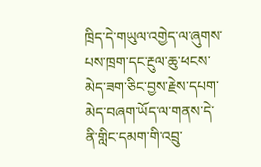ཁྲིད་དེ་གཡུལ་འགྱེད་ལ་ཞུགས་པས་ཁྲག་དང་རྔུལ་ཆུ་ཕངས་མེད་ཟག་ཅིང་བྱས་རྗེས་དཔག་མེད་བཞག་ཡོད་ལ་གནས་དེ་ནི་གླིང་དམག་གི་འབྲུ་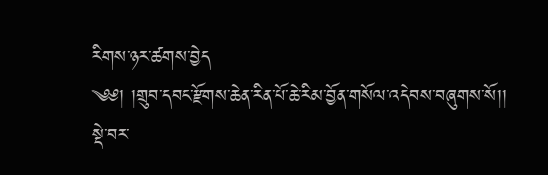རིགས་ཉར་ཚགས་བྱེད
༄༅། །གྲུབ་དབང་རྫོགས་ཆེན་རིན་པོ་ཆེ་རིམ་བྱོན་གསོལ་འདེབས་བཞུགས་སོ།།
སྡེ་བར་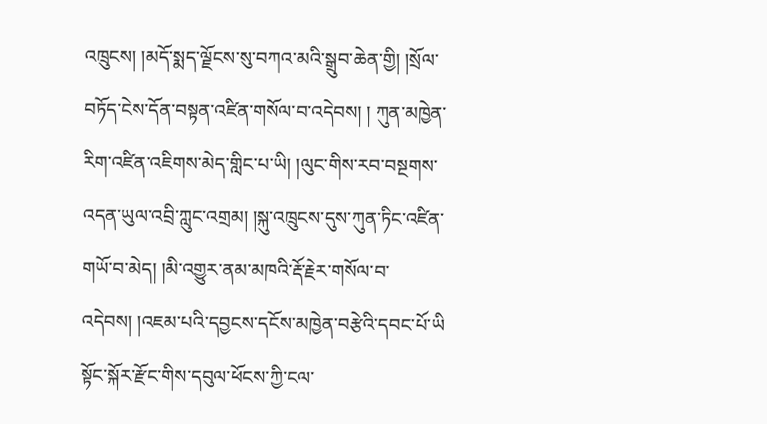འཁྲུངས། །མདོ་སྨད་ལྗོངས་སུ་བཀའ་མའི་སྒྲུབ་ཆེན་གྱི། །སྲོལ་བཏོད་ངེས་དོན་བསྟན་འཛིན་གསོལ་བ་འདེབས། ། ཀུན་མཁྱེན་རིག་འཛིན་འཇིགས་མེད་གླིང་པ་ཡི། །ལུང་གིས་རབ་བསྔགས་འདན་ཡུལ་འབྲི་ཀླུང་འགྲམ། །སྐུ་འཁྲུངས་དུས་ཀུན་ཏིང་འཛིན་གཡོ་བ་མེད། །མི་འགྱུར་ནམ་མཁའི་རྡོ་རྗེར་གསོལ་བ་འདེབས། །འཇམ་པའི་དབྱངས་དངོས་མཁྱེན་བརྩེའི་དབང་པོ་ཡི
སྟོང་སྐོར་རྫོང་གིས་དབུལ་ཕོངས་ཀྱི་ངལ་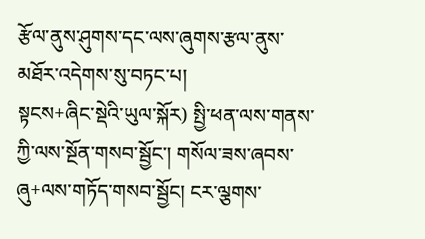རྩོལ་ནུས་ཤུགས་དང་ལས་ཞུགས་རྩལ་ནུས་མཐོར་འདེགས་སུ་བཏང་པ།
སྟངས+ཞིང་སྡེའི་ཡུལ་སྐོར) སྤྱི་ཕན་ལས་གནས་ཀྱི་ལས་སྔོན་གསབ་སྦྱོང་། གསོལ་ཟས་ཞབས་ཞུ+ལས་གཏོད་གསབ་སྦྱོང། ངར་ལྕགས་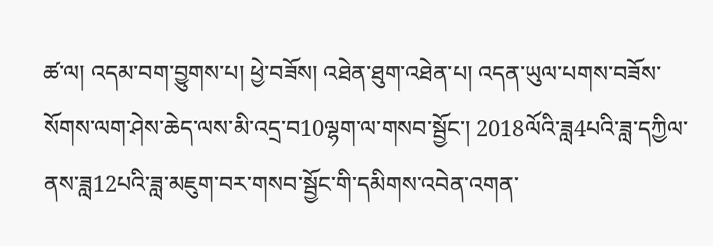ཚ་ལ། འདམ་བག་བྱུགས་པ། ཕྱེ་བཟོས། འཐེན་ཐུག་འཐེན་པ། འདན་ཡུལ་པགས་བཟོས་སོགས་ལག་ཤེས་ཆེད་ལས་མི་འདྲ་བ10ལྷག་ལ་གསབ་སྦྱོང་། 2018ལོའི་ཟླ4པའི་ཟླ་དཀྱིལ་ནས་ཟླ12པའི་ཟླ་མཇུག་བར་གསབ་སྦྱོང་གི་དམིགས་འབེན་འགན་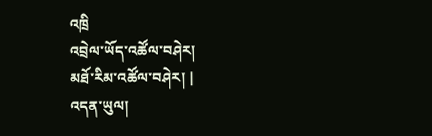འཁྲི
འབྲེལ་ཡོད་འཚོལ་བཤེར།
མཐོ་རིམ་འཚོལ་བཤེར། |
འདན་ཡུལ།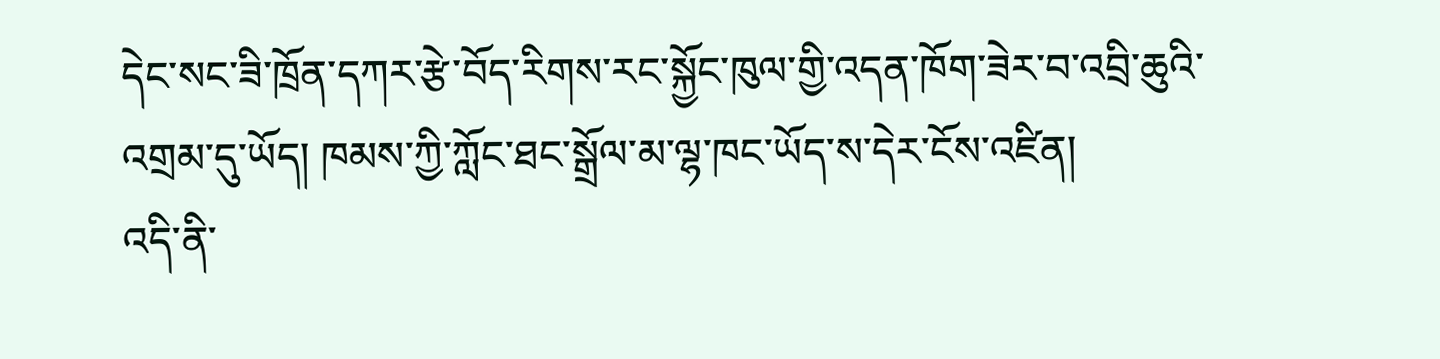དེང་སང་ཟི་ཁྲོན་དཀར་རྩེ་བོད་རིགས་རང་སྐྱོང་ཁུལ་གྱི་འདན་ཁོག་ཟེར་བ་འབྲི་ཆུའི་འགྲམ་དུ་ཡོད། ཁམས་ཀྱི་ཀློང་ཐང་སྒྲོལ་མ་ལྷ་ཁང་ཡོད་ས་དེར་ངོས་འཛིན།
འདི་ནི་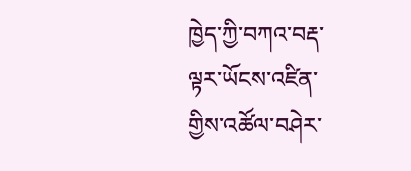ཁྱེད་ཀྱི་བཀའ་བརྡ་ལྟར་ཡོངས་འཛིན་གྱིས་འཚོལ་བཤེར་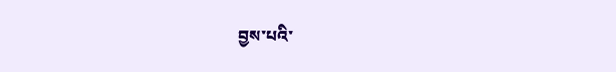བྱས་པའི་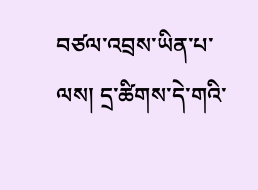བཙལ་འབྲས་ཡིན་པ་ལས། དྲ་ཚིགས་དེ་གའི་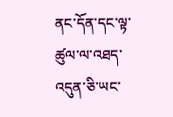ནང་དོན་དང་ལྟ་ཚུལ་ལ་འཐད་འདུན་ཅི་ཡང་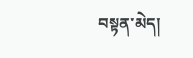བསྟན་མེད།